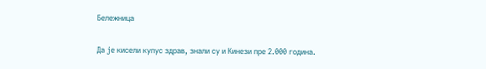Бележница

Да је кисели купус здрав, знали су и Кинези пре 2.000 година.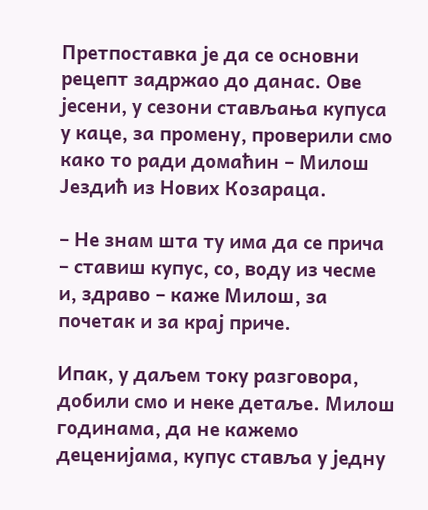Претпоставка је да се основни рецепт задржао до данас. Ове јесени, у сезони стављања купуса у каце, за промену, проверили смо како то ради домаћин – Милош Јездић из Нових Козараца.

– Не знам шта ту има да се прича – ставиш купус, со, воду из чесме и, здраво – каже Милош, за почетак и за крај приче.

Ипак, у даљем току разговора, добили смо и неке детаље. Милош годинама, да не кажемо деценијама, купус ставља у једну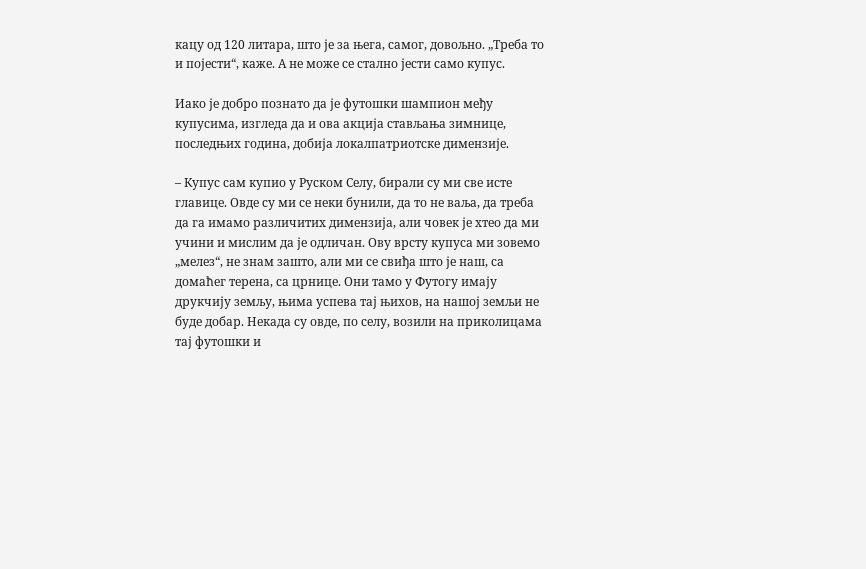кацу од 120 литара, што је за њега, самог, довољно. „Треба то и појести“, каже. А не може се стално јести само купус.

Иако је добро познато да је футошки шампион међу купусима, изгледа да и ова акција стављања зимнице, последњих година, добија локалпатриотске димензије.

– Купус сам купио у Руском Селу, бирали су ми све исте главице. Овде су ми се неки бунили, да то не ваља, да треба да га имамо различитих димензија, али човек је хтео да ми учини и мислим да је одличан. Ову врсту купуса ми зовемо „мелез“, не знам зашто, али ми се свиђа што је наш, са домаћег терена, са црнице. Они тамо у Футогу имају друкчију земљу, њима успева тај њихов, на нашој земљи не буде добар. Некада су овде, по селу, возили на приколицама тај футошки и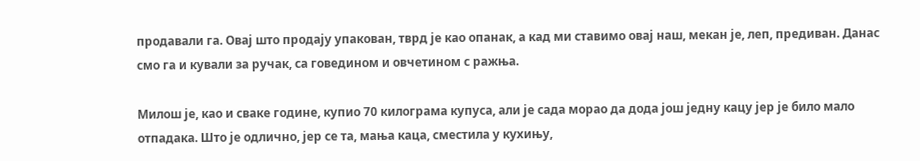продавали га. Овај што продају упакован, тврд је као опанак, а кад ми ставимо овај наш, мекан је, леп, предиван. Данас смо га и кували за ручак, са говедином и овчетином с ражња.

Милош је, као и сваке године, купио 70 килограма купуса, али је сада морао да дода још једну кацу јер је било мало отпадака. Што је одлично, јер се та, мања каца, сместила у кухињу,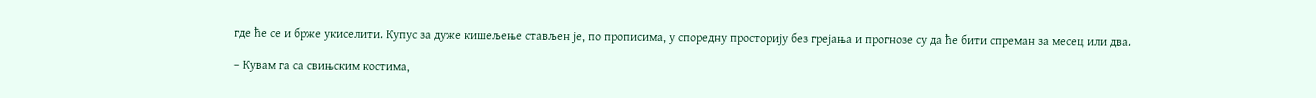где ће се и брже укиселити. Купус за дуже кишељење стављен је, по прописима, у споредну просторију без грејања и прогнозе су да ће бити спреман за месец или два.

– Кувам га са свињским костима,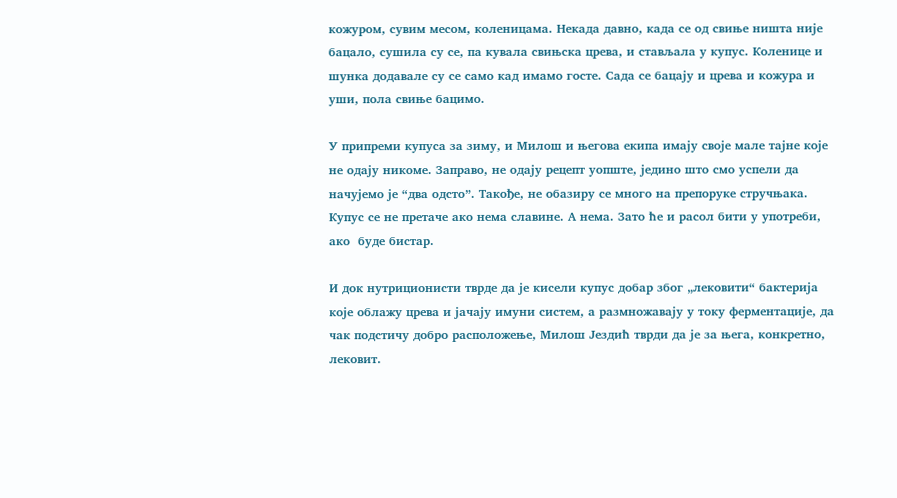кожуром, сувим месом, коленицама. Некада давно, када се од свиње ништа није бацало, сушила су се, па кувала свињска црева, и стављала у купус. Коленице и шунка додавале су се само кад имамо госте. Сада се бацају и црева и кожура и уши, пола свиње бацимо.

У припреми купуса за зиму, и Милош и његова екипа имају своје мале тајне које не одају никоме. Заправо, не одају рецепт уопште, једино што смо успели да начујемо је “два одсто”. Такође, не обазиру се много на препоруке стручњака. Купус се не претаче ако нема славине. А нема. Зато ће и расол бити у употреби, ако  буде бистар.

И док нутриционисти тврде да је кисели купус добар због „лековити“ бактерија које облажу црева и јачају имуни систем, а размножавају у току ферментације, да чак подстичу добро расположење, Милош Јездић тврди да је за њега, конкретно, лековит.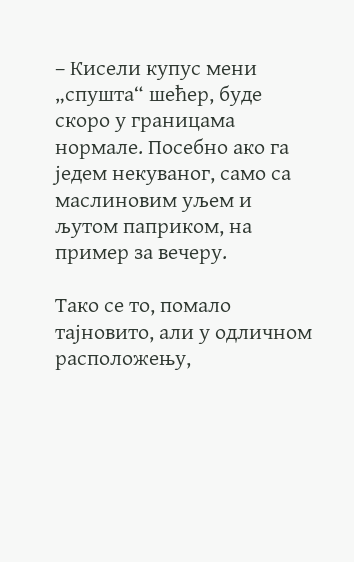– Кисели купус мени „спушта“ шећер, буде скоро у границама нормале. Посебно ако га једем некуваног, само са маслиновим уљем и љутом паприком, на пример за вечеру.

Тако се то, помало тајновито, али у одличном расположењу,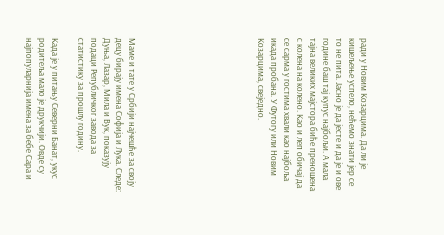ради у Новим Козарцима. Да ли је кишељење успело, нећемо знати јер се то не пита. Јасно је да јесте и да је и ове године баш тај купус најбољи. А мала тајна великих мајстора биће преношена с колена на колено. Као и леп обичај да се сарма у гостима хвали као најбоља икада пробана. У Футогу или Новим Козарцима, свеједно.









Маме и тате у Србији најчешће за своју децу бирају имена Софија и Лука. Следе: Дуња, Лазар, Мила и Вук, показују подаци Републичког завода за статистику за прошлу годину.

Када је у питању Северни Банат, укус родитеља мало је друкчији. Овде су најпопуларнија имена за бебе Сара и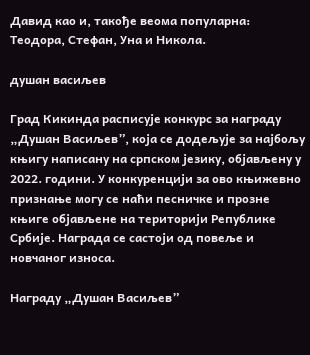Давид као и, такође веома популарна: Теодора, Стефан, Уна и Никола.

душан васиљев

Град Кикинда расписује конкурс за награду „Душан Васиљев”, која се додељује за најбољу књигу написану на српском језику, објављену у 2022. години. У конкуренцији за ово књижевно признање могу се наћи песничке и прозне књиге објављене на територији Републике Србије. Награда се састоји од повеље и новчаног износа.

Награду „Душан Васиљев”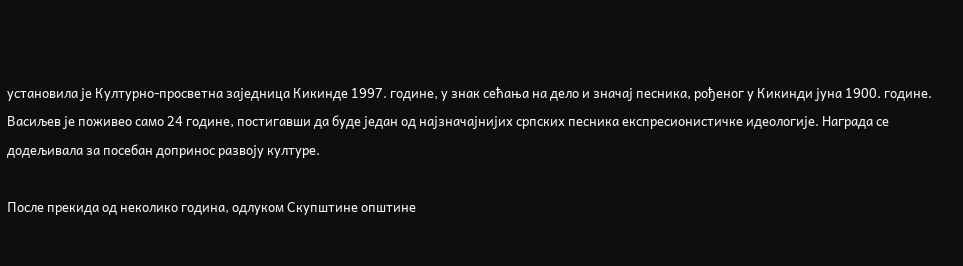установила је Културно-просветна заједница Кикинде 1997. године, у знак сећања на дело и значај песника, рођеног у Кикинди јуна 1900. године. Васиљев је поживео само 24 године, постигавши да буде један од најзначајнијих српских песника експресионистичке идеологије. Награда се додељивала за посебан допринос развоју културе.

После прекида од неколико година, одлуком Скупштине општине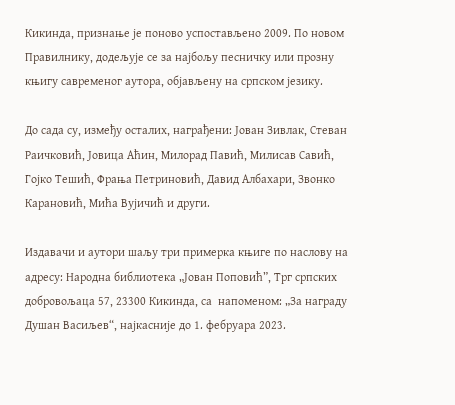Кикинда, признање је поново успостављено 2009. По новом Правилнику, додељује се за најбољу песничку или прозну књигу савременог аутора, објављену на српском језику.

До сада су, између осталих, награђени: Јован Зивлак, Стеван Раичковић, Јовица Аћин, Милорад Павић, Милисав Савић, Гојко Тешић, Фрања Петриновић, Давид Албахари, Звонко Карановић, Мића Вујичић и други.

Издавачи и аутори шаљу три примерка књиге по наслову на адресу: Народна библиотека „Јован Поповић”, Трг српских добровољаца 57, 23300 Кикинда, са  напоменом: „За награду Душан Васиљев“, најкасније до 1. фебруара 2023.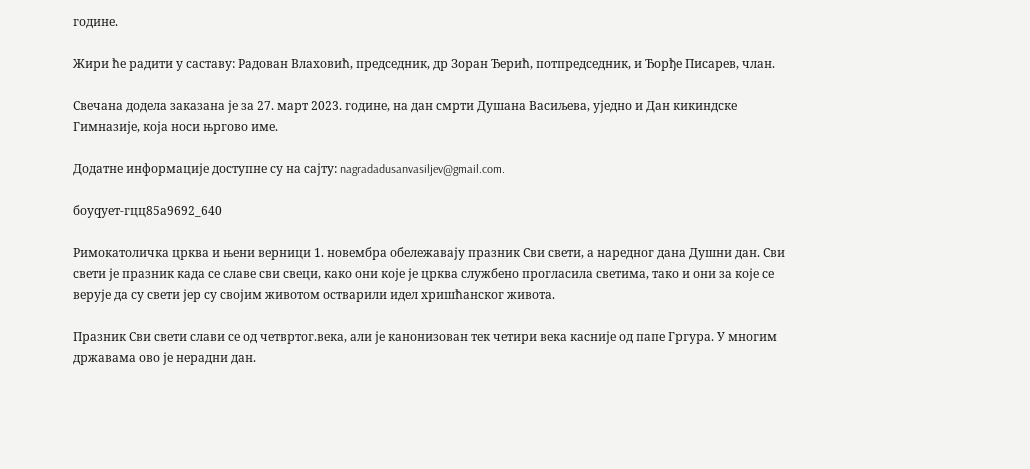године.

Жири ће радити у саставу: Радован Влаховић, председник, др Зоран Ђерић, потпредседник, и Ђорђе Писарев, члан.

Свечана додела заказана је за 27. март 2023. године, на дан смрти Душана Васиљева, уједно и Дан кикиндске Гимназије, која носи њргово име.

Додатне информације доступне су на сајту: nagradadusanvasiljev@gmail.com.

боуqует-гцц85а9692_640

Римокатоличка црква и њени верници 1. новембра обележавају празник Сви свети, а наредног дана Душни дан. Сви свети је празник када се славе сви свеци, како они које је црква службено прогласила светима, тако и они за које се верује да су свети јер су својим животом остварили идел хришћанског живота.

Празник Сви свети слави се од четвртог.века, али је канонизован тек четири века касније од папе Гргура. У многим државама ово је нерадни дан.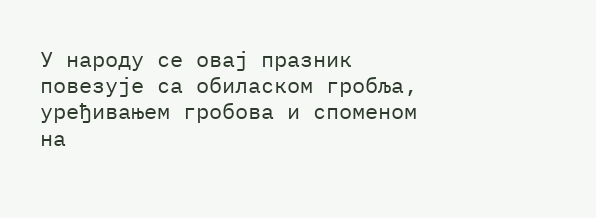У народу се овај празник повезује са обиласком гробља, уређивањем гробова и споменом на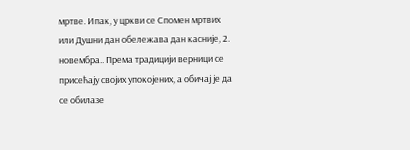мртве. Ипак, у цркви се Спомен мртвих или Душни дан обележава дан касније, 2. новембра.. Према традицији верници се присећају својих упокојених, а обичај је да се обилазе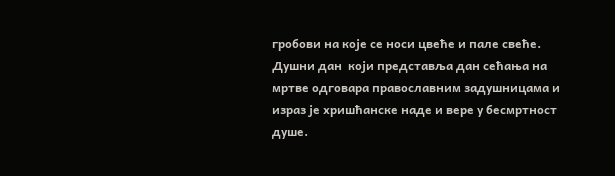гробови на које се носи цвеће и пале свеће. Душни дан  који представља дан сећања на мртве одговара православним задушницама и израз је хришћанске наде и вере у бесмртност душе.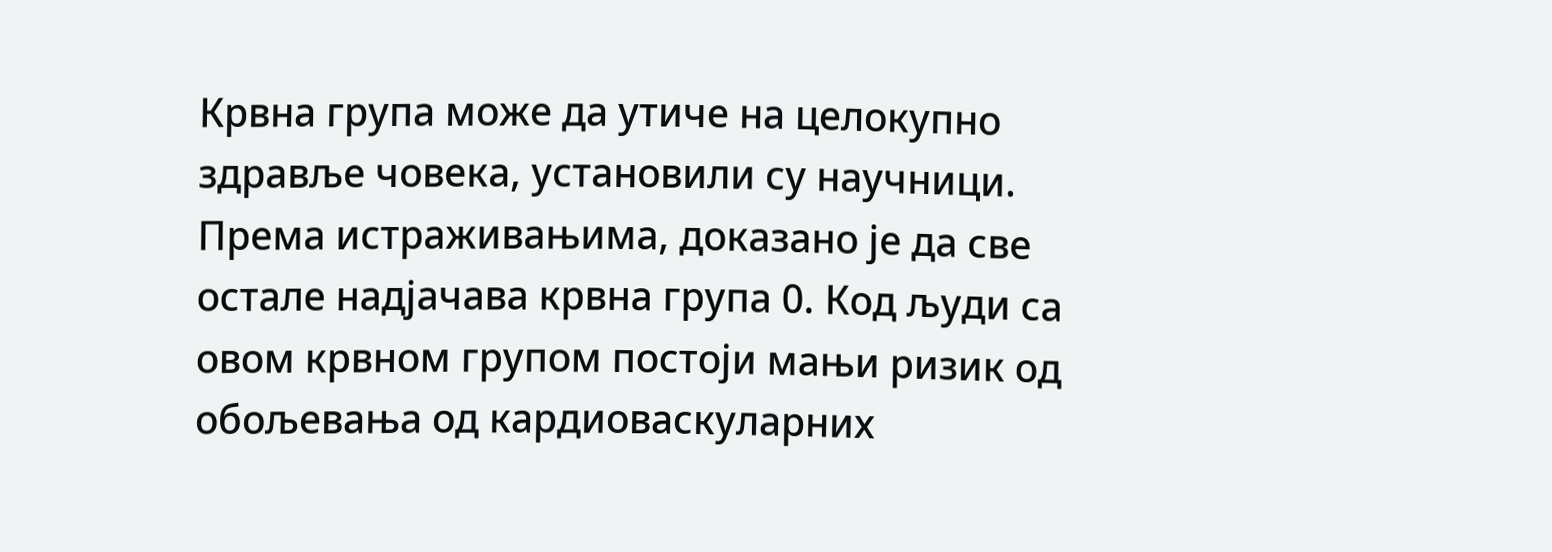Крвна група може да утиче на целокупно здравље човека, установили су научници. Према истраживањима, доказано је да све остале надјачава крвна група 0. Код људи са овом крвном групом постоји мањи ризик од обољевања од кардиоваскуларних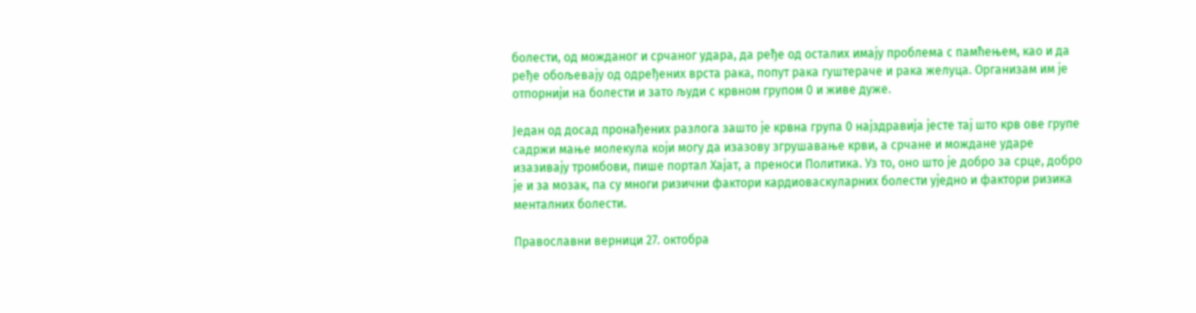болести, од можданог и срчаног удара, да ређе од осталих имају проблема с памћењем, као и да ређе обољевају од одређених врста рака, попут рака гуштераче и рака желуца. Организам им је отпорнији на болести и зато људи с крвном групом 0 и живе дуже.

Један од досад пронађених разлога зашто је крвна група 0 најздравија јесте тај што крв ове групе садржи мање молекула који могу да изазову згрушавање крви, а срчане и мождане ударе изазивају тромбови, пише портал Хајат, а преноси Политика. Уз то, оно што је добро за срце, добро је и за мозак, па су многи ризични фактори кардиоваскуларних болести уједно и фактори ризика менталних болести.

Православни верници 27. октобра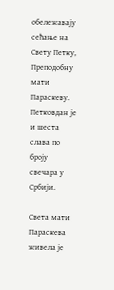обележавају сећање на Свету Петку, Преподобну мати Параскеву. Петковдан је и шеста слава по броју свечара у Србији.

Света мати Параскева живела је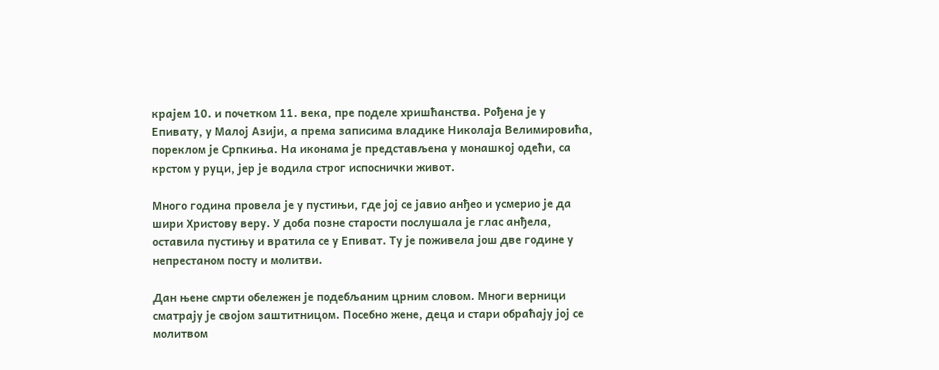крајем 10. и почетком 11. века, пре поделе хришћанства. Рођена је у Епивату, у Малој Азији, а према записима владике Николаја Велимировића, пореклом је Српкиња. На иконама је представљена у монашкој одећи, са крстом у руци, јер је водила строг испоснички живот.

Много година провела је у пустињи, где јој се јавио анђео и усмерио је да шири Христову веру. У доба позне старости послушала је глас анђела, оставила пустињу и вратила се у Епиват. Ту је поживела још две године у непрестаном посту и молитви.

Дан њене смрти обележен је подебљаним црним словом. Многи верници сматрају је својом заштитницом. Посебно жене, деца и стари обраћају јој се молитвом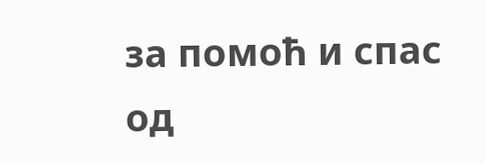за помоћ и спас од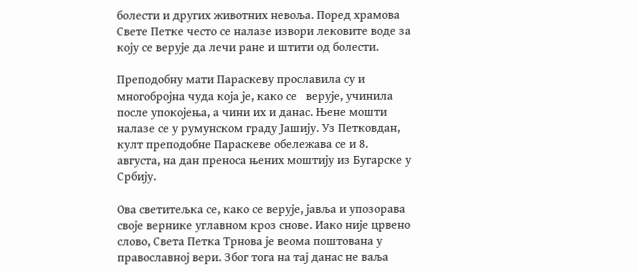болести и других животних невоља. Поред храмова Свете Петке често се налазе извори лековите воде за коју се верује да лечи ране и штити од болести.

Преподобну мати Параскеву прославила су и многобројна чуда која је, како се   верује, учинила после упокојења, а чини их и данас. Њене мошти налазе се у румунском граду Јашију. Уз Петковдан, култ преподобне Параскеве обележава се и 8. августа, на дан преноса њених моштију из Бугарске у Србију.

Ова светитељка се, како се верује, јавља и упозорава своје вернике углавном кроз снове. Иако није црвено слово, Света Петка Трнова је веома поштована у православној вери. Због тога на тај данас не ваља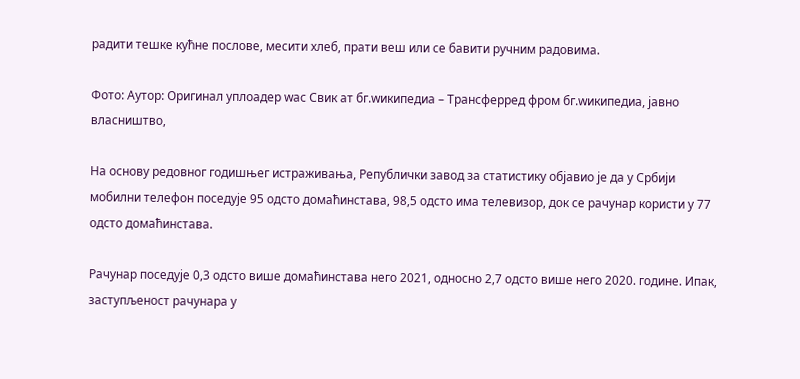радити тешке кућне послове, месити хлеб, прати веш или се бавити ручним радовима.

Фото: Аутор: Оригинал уплоадер wас Свик ат бг.wикипедиа – Трансферред фром бг.wикипедиа, јавно власништво,

На основу редовног годишњег истраживања, Републички завод за статистику објавио је да у Србији мобилни телефон поседује 95 одсто домаћинстава, 98,5 одсто има телевизор, док се рачунар користи у 77 одсто домаћинстава.

Рачунар поседује 0,3 одсто више домаћинстава него 2021, односно 2,7 одсто више него 2020. године. Ипак, заступљеност рачунара у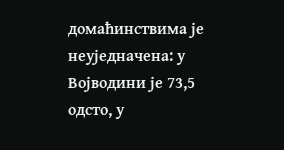домаћинствима је неуједначена: у Војводини је 73,5 одсто, у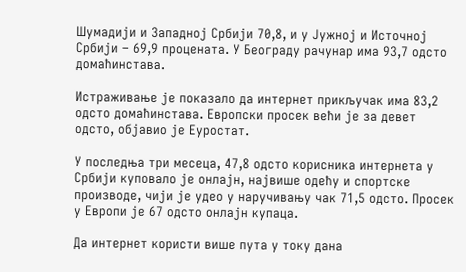Шумадији и Западној Србији 70,8, и у Јужној и Источној Србији – 69,9 процената. У Београду рачунар има 93,7 одсто  домаћинстава.

Истраживање је показало да интернет прикључак има 83,2 одсто домаћинстава. Европски просек већи је за девет одсто, објавио је Еуростат.

У последња три месеца, 47,8 одсто корисника интернета у Србији куповало је онлајн, највише одећу и спортске производе, чији је удео у наручивању чак 71,5 одсто. Просек у Европи је 67 одсто онлајн купаца.

Да интернет користи више пута у току дана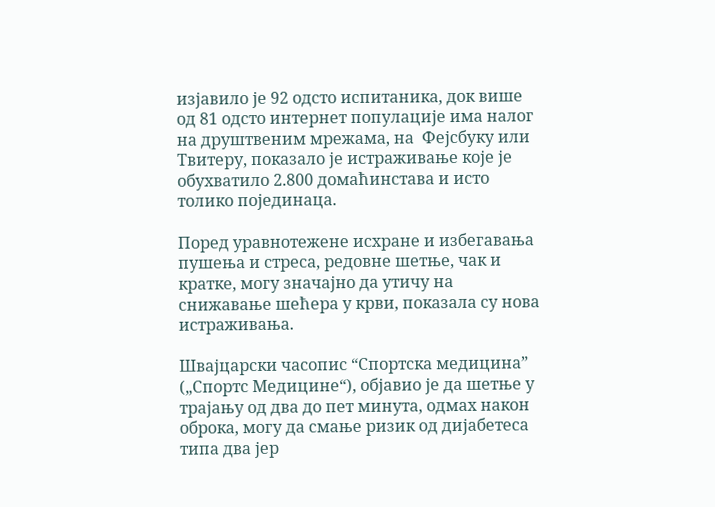изјавило је 92 одсто испитаника, док више од 81 одсто интернет популације има налог на друштвеним мрежама, на  Фејсбуку или Твитеру, показало је истраживање које је обухватило 2.800 домаћинстава и исто толико појединаца.

Поред уравнотежене исхране и избегавања пушења и стреса, редовне шетње, чак и кратке, могу значајно да утичу на снижавање шећера у крви, показала су нова истраживања.

Швајцарски часопис “Спортска медицина” („Спортс Медицине“), објавио је да шетње у трајању од два до пет минута, одмах након оброка, могу да смање ризик од дијабетеса типа два јер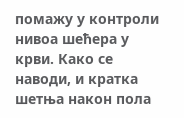помажу у контроли нивоа шећера у крви. Како се наводи, и кратка шетња након пола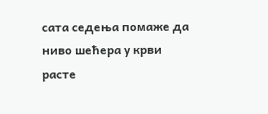сата седења помаже да ниво шећера у крви расте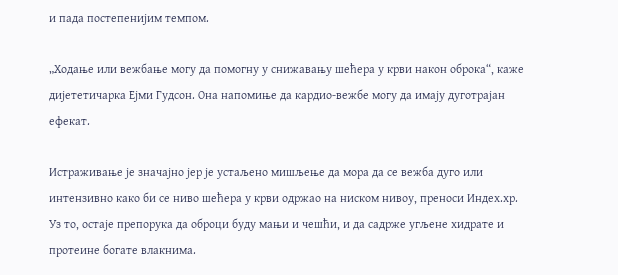и пада постепенијим темпом.

„Ходање или вежбање могу да помогну у снижавању шећера у крви након оброка“, каже дијететичарка Ејми Гудсон. Она напомиње да кардио-вежбе могу да имају дуготрајан ефекат.

Истраживање је значајно јер је устаљено мишљење да мора да се вежба дуго или интензивно како би се ниво шећера у крви одржао на ниском нивоу, преноси Индеx.хр. Уз то, остаје препорука да оброци буду мањи и чешћи, и да садрже угљене хидрате и протеине богате влакнима.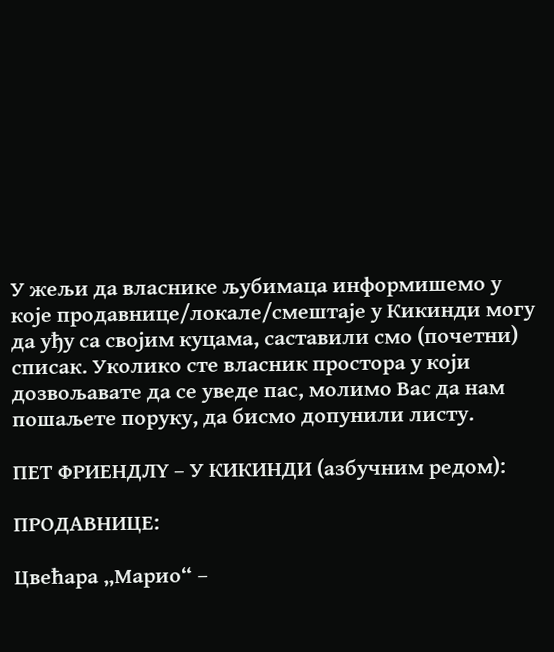У жељи да власнике љубимаца информишемо у које продавнице/локале/смештаје у Кикинди могу да уђу са својим куцама, саставили смо (почетни) списак. Уколико сте власник простора у који дозвољавате да се уведе пас, молимо Вас да нам пошаљете поруку, да бисмо допунили листу.

ПЕТ ФРИЕНДЛY – У КИКИНДИ (азбучним редом):

ПРОДАВНИЦЕ:

Цвећара „Марио“ –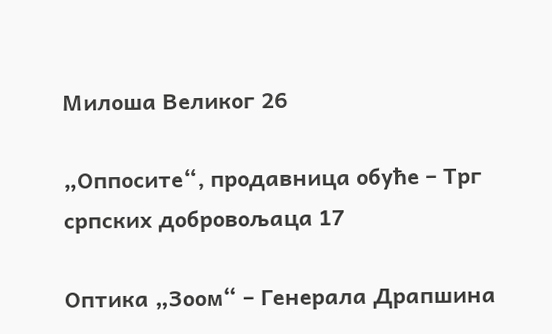Милоша Великог 26

„Оппосите“, продавница обуће – Трг српских добровољаца 17

Оптика „Зоом“ – Генерала Драпшина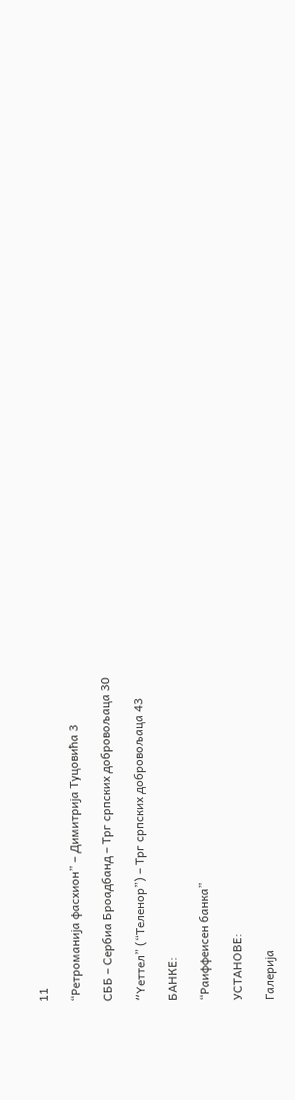11

“Ретроманија фасхион” – Димитрија Туцовића 3

СББ – Сербиа Броадбанд – Трг српских добровољаца 30

“Yеттел” (“Теленор”) – Трг српских добровољаца 43

БАНКЕ:

“Раиффеисен банка”

УСТАНОВЕ:

Галерија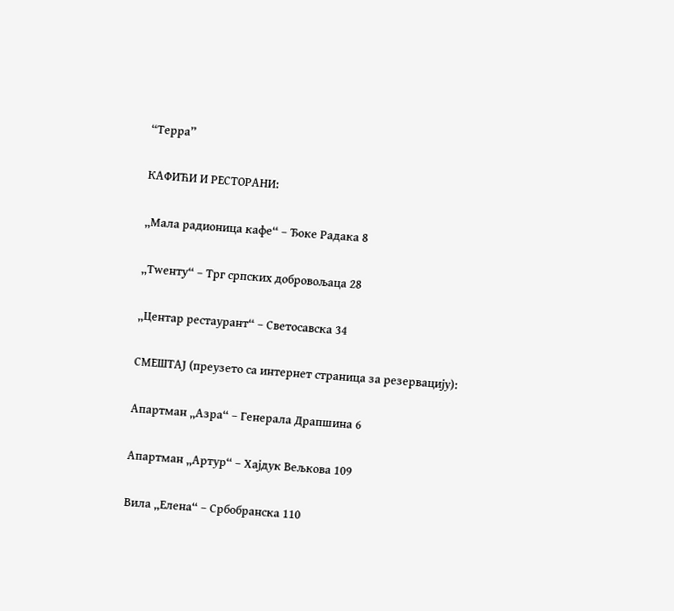“Терра”

КАФИЋИ И РЕСТОРАНИ:

„Мала радионица кафе“ – Ђоке Радака 8

„Тwентy“ – Трг српских добровољаца 28

„Центар рестаурант“ – Светосавска 34

СМЕШТАЈ (преузето са интернет страница за резервацију):

Апартман „Азра“ – Генерала Драпшина 6

Апартман „Артур“ – Хајдук Вељкова 109

Вила „Елена“ – Србобранска 110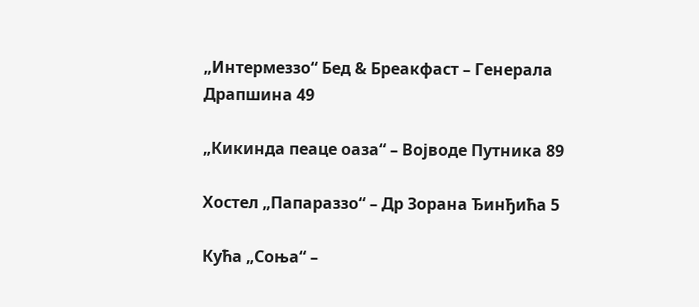„Интермеззо“ Бед & Бреакфаст – Генерала Драпшина 49

„Кикинда пеаце оаза“ – Војводе Путника 89

Хостел „Папараззо“ – Др Зорана Ђинђића 5

Кућа „Соња“ –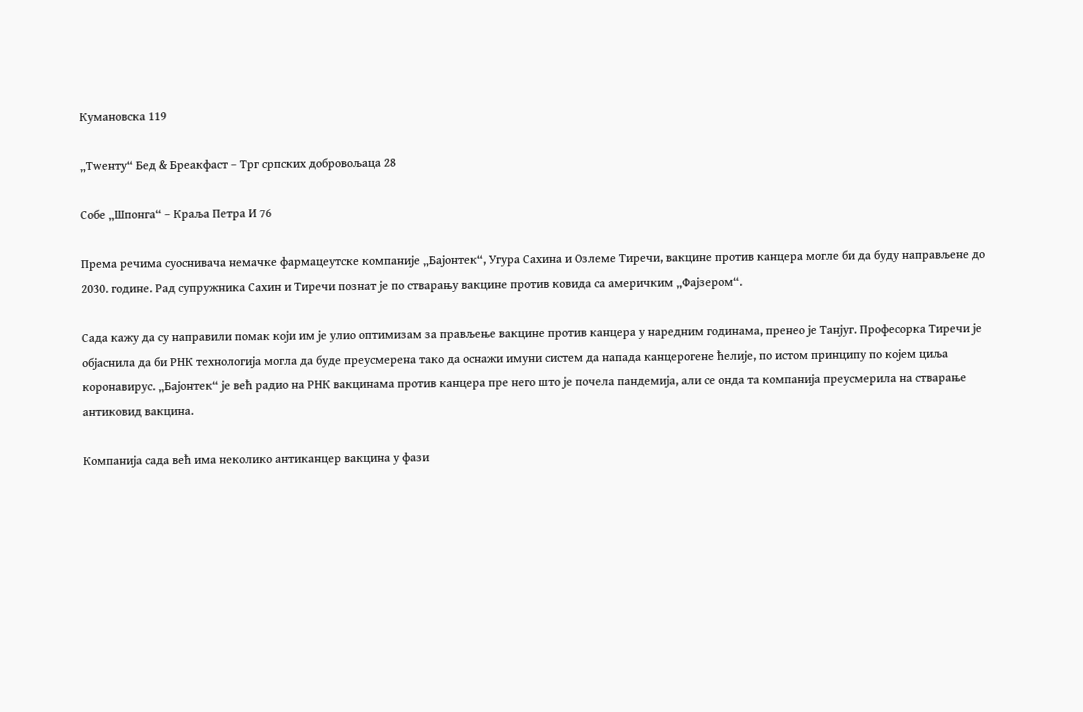Кумановска 119

„Тwентy“ Бед & Бреакфаст – Трг српских добровољаца 28

Собе „Шпонга“ – Краља Петра И 76

Према речима суоснивача немачке фармацеутске компаније „Бајонтек“, Угура Сахина и Озлеме Тиречи, вакцине против канцера могле би да буду направљене до 2030. године. Рад супружника Сахин и Тиречи познат је по стварању вакцине против ковида са америчким „Фајзером“.

Сада кажу да су направили помак који им је улио оптимизам за прављење вакцине против канцера у наредним годинама, пренео је Танјуг. Професорка Тиречи је објаснила да би РНК технологија могла да буде преусмерена тако да оснажи имуни систем да напада канцерогене ћелије, по истом принципу по којем циља коронавирус. „Бајонтек“ је већ радио на РНК вакцинама против канцера пре него што је почела пандемија, али се онда та компанија преусмерила на стварање антиковид вакцина.

Компанија сада већ има неколико антиканцер вакцина у фази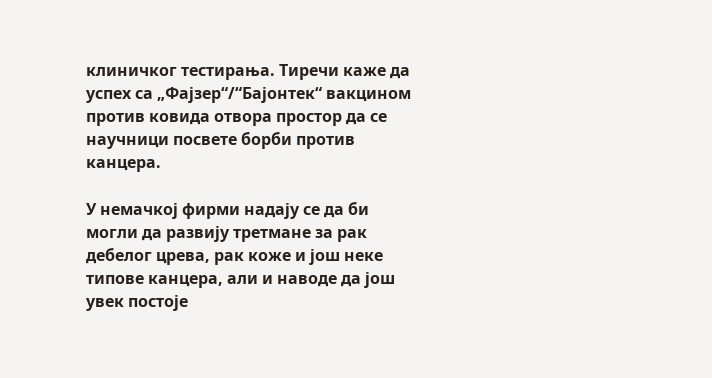клиничког тестирања. Тиречи каже да успех са „Фајзер“/“Бајонтек“ вакцином против ковида отвора простор да се научници посвете борби против канцера.

У немачкој фирми надају се да би могли да развију третмане за рак дебелог црева, рак коже и још неке типове канцера, али и наводе да још увек постоје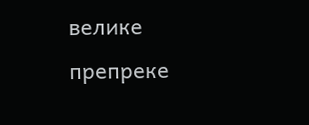велике препреке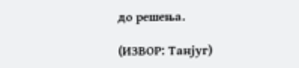до решења.

(ИЗВОР: Танјуг)